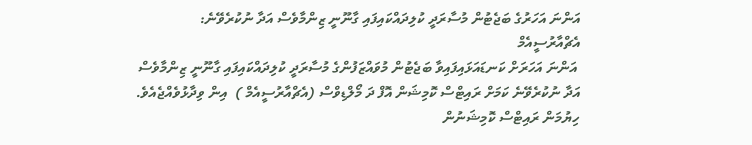އަންނަ އަހަރުގެ ބަޖެޓުން މުސާރަދީ ކުލިދައްކައިފައި ގާނޫނީ ޒިންމާވެސް އަދާ ނުކުރެވޭނެ: އެޗްއާރުސީއެމް
 އަންނަ އަހަރަށް ކަނޑައަޅައިފައިވާ ބަޖެޓުން މުވައްޒަފުންގެ މުސާރަދީ ކުލިދައްކައިފައި ގާނޫނީ ޒިންމާވެސް އަދާ ނުކުރެވޭނެ ކަމަށް ރައިޓްސް ކޮމިޝަން އޮފް ދަ މޯލްޑިވްސް (އެޗްއާރުސީއެމް )  އިން ވިދާޅުވެއްޖެއެވެ.
ހިޔުމަން ރައިޓްސް ކޮމިޝަނުން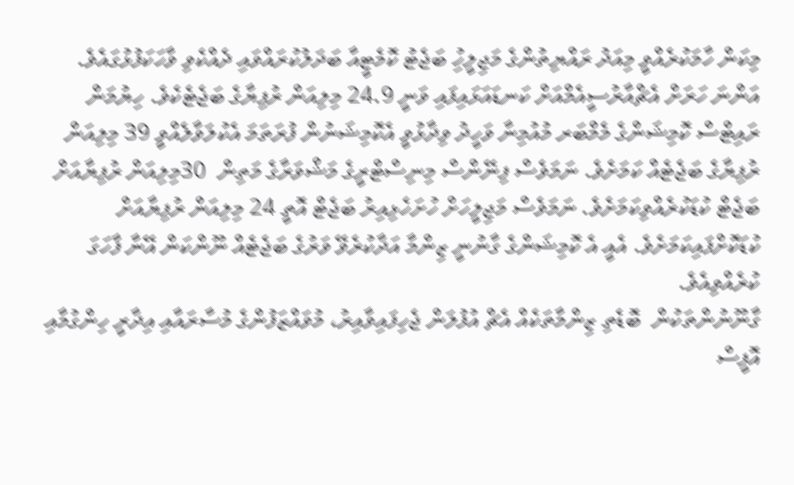މިކަން ހާމަކުރެއްވީ މިއަދު ރައްޔިތުންގެ މަޖިލީހިު ބަޖެޓު ކޮމެޓީއާ ބަދަލުކުރައްވައި ދެއްކެވި ވާހަކަފުޅުގައެވެ. އަންނަ ހަރަށް އެޗްއާރުސީއެމްއަށް ކަނޑައަޅައިފައި ވަނީ 24.9 މިލިއަން ރުފިޔާގެ ބަޖެޓެކެވެ. ހިޔުމަން ރައިޓްސް ކޮމިޝަންގެ މެމްބަރ މުއުމިނާ ވަހީދު ވިދާޅުވީ އެކޮމިޝަނުން ފުރަތަމަ އެކުލަވާލެއްވީ 39 މިލިއަން ރުފިޔާގެ ބަޖެޓެއް ކަމަށެވެ. ނަމަވެސް ފިނޭންސް މިނިސްޓްރީގެ މަޝްވަރާގެ މަތިން  30މިލިއަން ރުފިޔާއަށް ބަޖެޓް ކުޑަކުރެއްވިކަމަށެވެ. ނަމަވެސް މަޖިލީހަށް ހުށަހެޅިއިރު ބަޖެޓް އޮތީ 24 މިލިއަން ރުފިޔާއަށް ކުޑަކޮށްފައިކަމަށެވެ. އެއީ އެ ކޮމިޝަންގެ ގާނުނީ ޒިންމާ އަދާކުރެވޭ ވަރުގެ ބަޖެޓެއް ނޫންކަން އޭނާ ފާހަގަ ކުރެއްވިއެވެ.
ގާނޫނުންތަކުން  ބޮޑެތި ޒިންމާތަކެއް އެޗް އުފުލަން ޖެހިފައިވާއިރު، މުވައްޒަފުންގެ މުސާރައާއި އިދާރީ ހިންގުމާއި އޮފީސް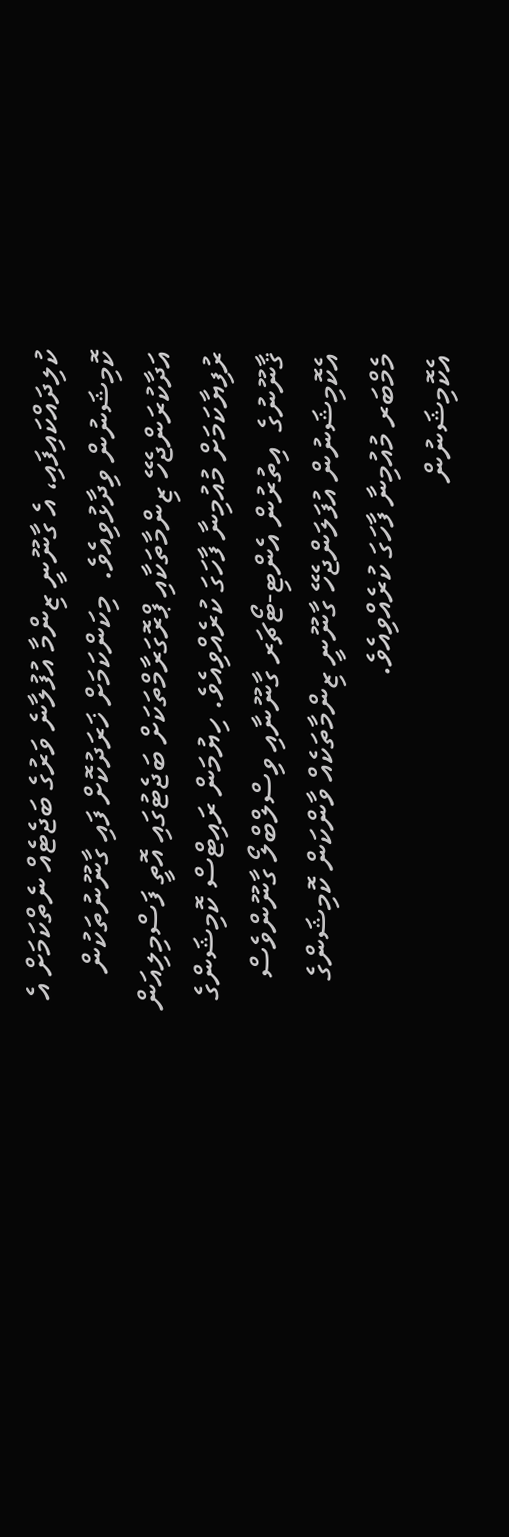ކުލިދައްކައިފައި، އެ ގާނޫނީ ޒިންމާ އުފުލާނެ ވަރުގެ ބަޖެޓެއް ނެތްކަމަށް އެ ކޮމިޝަނުން ވިދާޅުވިއެވެ.  މިކަންކަމަށް ޚަރަދުކޮށް ފައި ގާނޫނުތަކުން އަދާކުރަންޖެހޭ ޒިންމާތަކާއި ޕްރޮގަރާމްތަކަށް ބަޖެޓުގައި އޮތީ ފަސްމިލިއަން ރުފިޔާކަމަށް މުއުމިނާ ފާހަގަ ކުރެއްވިއެވެ. ހިޔުމަން ރައިޓްސް ކޮމިޝަންގެ ޤާނޫނުގެ  އިތުރުން އެންޓި-ޓޯޗަރ ގާނޫނާއި ވިސްލްބްލޯ ގާނޫންވެސް އެކޮމިޝަނުން އުފަލަންޖެހޭ ގާނޫނީ ޒިންމާތަކެއް ވާންކަން ކޮމިޝަންގެ މެމްބަރ މުއުމިނާ ފާހަގަ ކުރެއްވިއެވެ.
އެކޮމިޝަނުން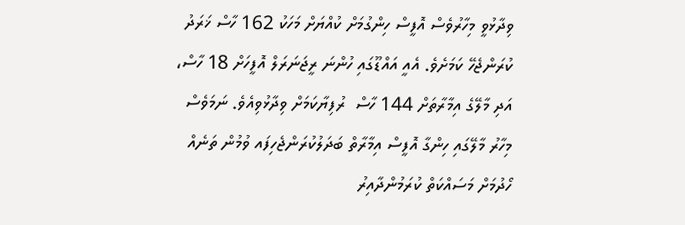ވިދާޅުވީ މިހާރުވެސް އޮފީސް ހިންގުމަށް ކުއްޔަށް މަހަކު 162 ހާސް ޚަރަދު ކުރަންޖެހޭ ކަމަށެވެ. އެއީ އައްޑޫގައި ހުންނަ ރީޖަނަރަލް އޮފީހަށް 18 ހާސް، އަދި މާލޭގެ އިމާރާތަށް 144 ހާސް  ރުފިޔާކަމަށް ވިދާޅުވިއެވެ. ނަމަވެސް މިހާރު މާލޭގައި ހިންގާ އޮފީސް އިމާރާތް ބަދަލުކުރަންޖެހިފައ ވުމުން ތަނެއް ހޯދުމަށް މަސައްކަތް ކުރަމުންދާއިރު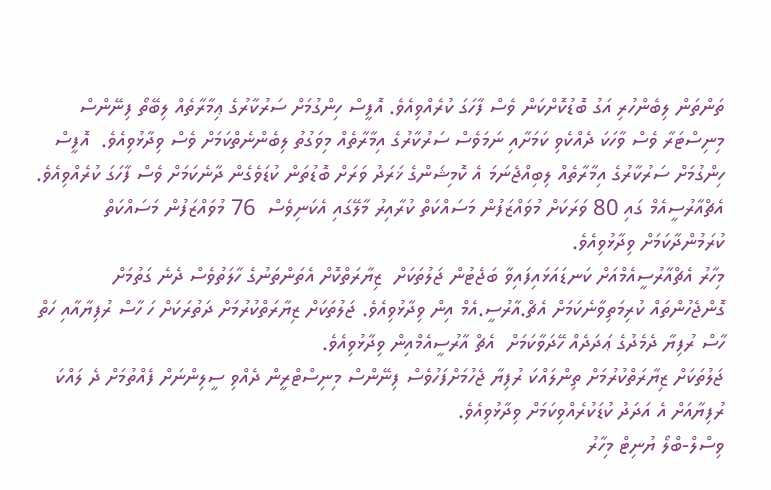ތަންތަން ލިބެންހުރި އަގު ބޮޑުކޮށްކަން ވެސް ފާހަގަ ކުރެއްވިއެވެ. އޮފީސް ހިންގުމަށް ސަރުކާރުގެ ޢިމާރާތެއް ލިބޭތޯ ފިނޭންސް މިނިސްޓަރާ ވެސް ވާހަކަ ދެއްކެވި ކަމަށާއި ނަމަވެސް ސަރުކާރުގެ އިމާރާތެއް މިވަގުތު ލިބެންނެތްކަމަށް ވެސް ވިދާޅުވިއެވެ.  އޮފީސް ހިންގުމަށް ސަރުކާރުގެ އިމާރާތެއް ލިބިއްޖެނަމަ އެ ކޮމިޝަންގެ ޚަރަދު ވަރަށް ބޮޑުތަން ކުޑަވެގެން ދާނެކަމަށް ވެސް ފާހަގަ ކުރެއްވިއެވެ. އެޗްއާރުސީއެމް ގައި 80 ވަރަކަށް މުވައްޒަފުން މަސައްކަތް ކުރާއިރު މާލޭގައި އެކަނިވެސް  76 މުވައްޒަފުން މަސައްކަތް ކުރަމުންދާކަމަށް ވިދާޅުވިއެވެ.
މިހާރު އެޗްއާރުސީއެމްއަށް ކަނޑައަޅައިފައިވާ ބަޖެޓުން ޖަލުތަކަށް  ޒިޔާރަތްކޮށް އެތަންތަނުގެ ހާލަތުވެސް ދެނެ ގަތުމަށް ގޮންޖެހުންތައް ކުރިމަތިވާނެކަމަށް އެޗް.އާރުސީ.އެމް އިން ވިދާޅުވިއެވެ. ޖަލުތަކަށް ޒިޔާރަތްކުރުމަށް ދަތުރަކަށް ހަ ހާސް ރުފިޔާއާއި ހަތް ހާސް ރުފިޔާ ދެމެދުގެ ޢަދަދެއް ހޭދަވާކަމަށް  އެޗް އާރުސީއެމްއިން ވިދާޅުވިއެވެ.
ޖަލުތަކަށް ޒިޔާރަތްކުރުމަށް ތިންލައްކަ ރުފިޔާ ޖެހުމަށްފަހުވެސް ފިނޭންސް މިނިސްޓްރީން ދެއްވި ސީލިންނަށް ފެއްތުމަށް ދެ ލައްކަ ރުފިޔާއަށް އެ އަދަދު ކުޑަކުރެއްވިކަމަށް ވިދާޅުވިއެވެ.
ވިސްލް-ބްލޯ ޔުނިޓް މިހާރު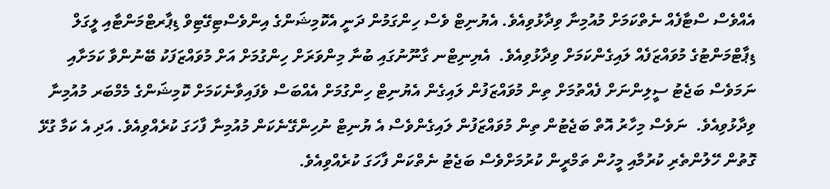އެއްވެސް ސްޓާފެއް ނެތްކަމަށް މުއުމިނާ ވިދާޅުވިއެވެ. އެޔުނިޓް ވެސް ހިންގަމުން ދަނީ އެކޮމިޝަންގެ އިންވެސްޓިގޭޓިވް ޑިޕާރޓްމަންޓާއި ލީގަލް ޑިޕާޓްމަންޓުގެ މުވައްޒަފެއް ލައިގެންކަމަށް ވިދާޅުވިއެވެ.  އެޔިނިޓްނ ގާނޫނުގައި ބުނާ މިންވަރަށް ހިންގުމަށް އަށް މުވައްޒަފަކު ބޭނުންވާ ކަމަށާއި ނަމަވެސް ބަޖެޓު ސީލިންނަށް ފެއްތުމަށް ތިން މުވައްޒަފުން ލައިގެން އެޔުނިޓް ހިންގުމަށް އެއްބަސް ވެފައިވާނެކަމަށް ކޮމިޝަންގެ މެމްބަރ މުއުމިނާ ވިދާޅުވިއެވެ.  ނަވެސް މިހާރު އޮތް ބަޖެޓުން ތިން މުވައްޒަފުން ލައިގެންވެސް އެ ޔުނިޓް ނުހިންގޭނެކަން މުއުމިނާ ފާހަގަ ކުރެއްވިއެވެ. އަދި އެ ކަމާ ގުޅޭ ގޮތުން ހޭލުންތެރި ކުރުމާއި މީހުން ތަމްރީން ކުރުމަށްވެސް ބަޖެޓު ނެތްކަން ފާހަގަ ކުރެއްވިއެވެ.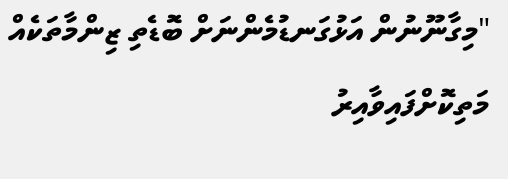"މިގާނޫނުން އަޅުގަނޑުމެންނަށް ބޮޑެތި ޒިންމާތަކެއް މަތިކޮށްފައިވާއިރު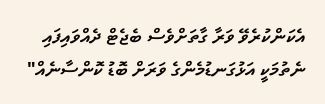އެކަންކުރެވޭ ވަރާ ގާތަށްވެސް ބެޖެޓް ދެއްވައިފައި ނެތުމަކީ އަޅުގަނޑުމެންގެ ވަރަށް ބޮޑު ކޮންސާނެއް"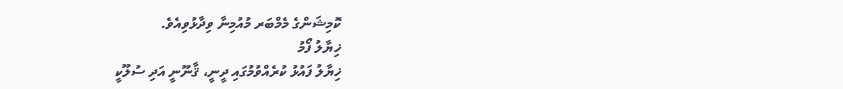ކޮމިޝަންގެ މެމްބަރ މުއުމިނާ ވިދާޅުވިއެވެ.
ޚިޔާލު ފޯމު
ޚިޔާލު ފައުޅު ކުރެއްވުމުގައި ދީނީ، ޤާނޫނީ އަދި ސުލޫކީ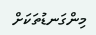މިންގަނޑުތަކަށް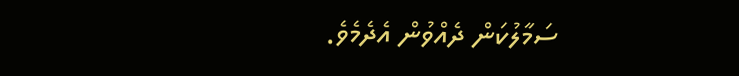ސަމާލުކަން ދެއްވުން އެދެމެވެ.